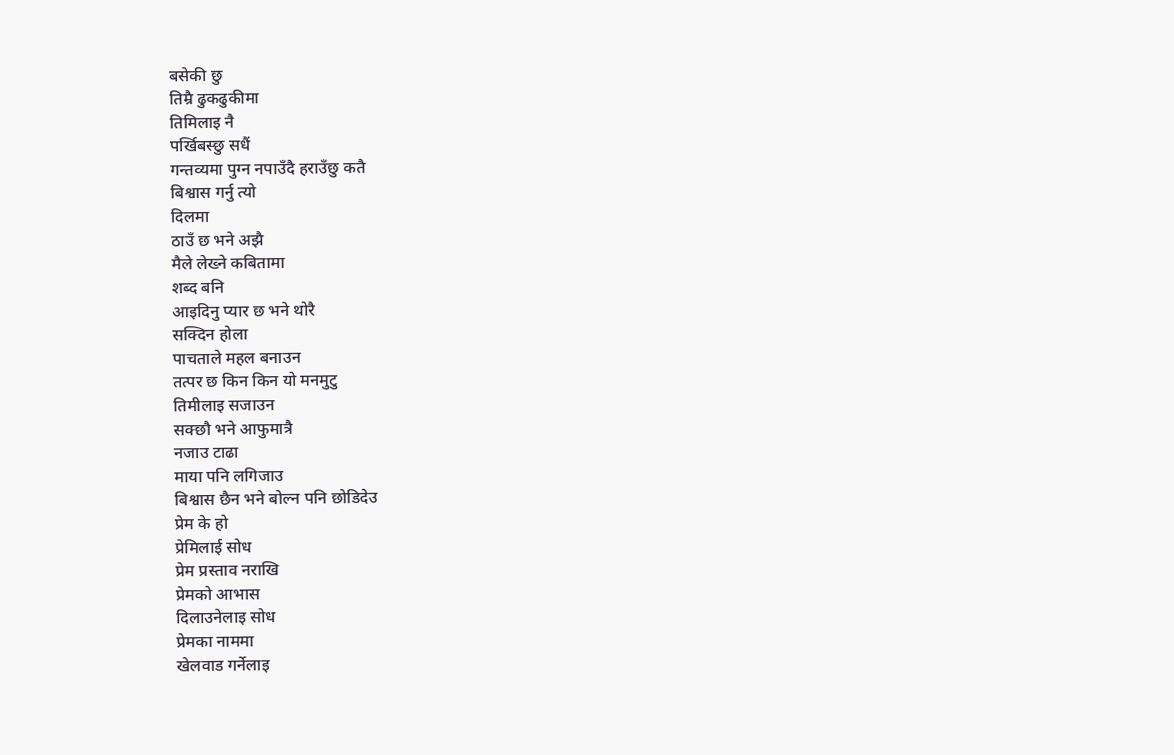बसेकी छु
तिम्रै ढुकढुकीमा
तिमिलाइ नै
पर्खिबस्छु सधैं
गन्तव्यमा पुग्न नपाउँदै हराउँछु कतै
बिश्वास गर्नु त्यो
दिलमा
ठाउँ छ भने अझै
मैले लेख्ने कबितामा
शब्द बनि
आइदिनु प्यार छ भने थोरै
सक्दिन होला
पाचताले महल बनाउन
तत्पर छ किन किन यो मनमुटु
तिमीलाइ सजाउन
सक्छौ भने आफुमात्रै
नजाउ टाढा
माया पनि लगिजाउ
बिश्वास छैन भने बोल्न पनि छोडिदेउ
प्रेम के हो
प्रेमिलाई सोध
प्रेम प्रस्ताव नराखि
प्रेमको आभास
दिलाउनेलाइ सोध
प्रेमका नाममा
खेलवाड गर्नेलाइ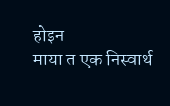होइन
माया त एक निस्वार्थ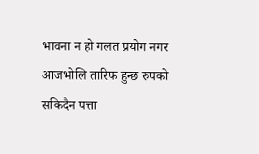भावना न हो गलत प्रयोग नगर
आजभोलि तारिफ हुन्छ रुपको
सकिदैन पत्ता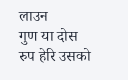लाउन
गुण या दोस
रुप हेरि उसको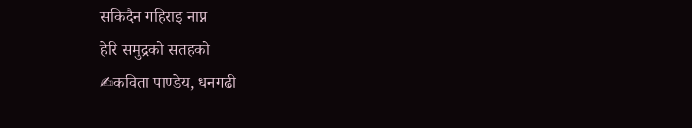सकिदैन गहिराइ नाप्न
हेरि समुद्रको सतहको
✍कविता पाण्डेय, धनगढी